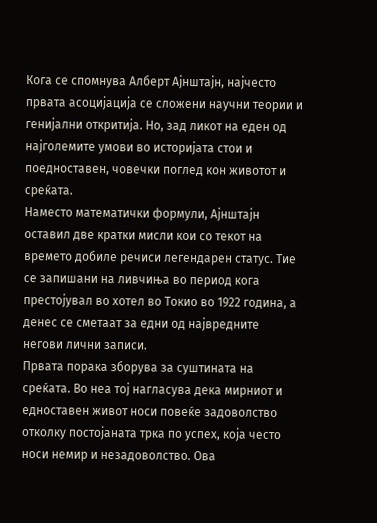Кога се спомнува Алберт Ајнштајн, најчесто првата асоцијација се сложени научни теории и генијални откритија. Но, зад ликот на еден од најголемите умови во историјата стои и поедноставен, човечки поглед кон животот и среќата.
Наместо математички формули, Ајнштајн оставил две кратки мисли кои со текот на времето добиле речиси легендарен статус. Тие се запишани на ливчиња во период кога престојувал во хотел во Токио во 1922 година, а денес се сметаат за едни од највредните негови лични записи.
Првата порака зборува за суштината на среќата. Во неа тој нагласува дека мирниот и едноставен живот носи повеќе задоволство отколку постојаната трка по успех, која често носи немир и незадоволство. Ова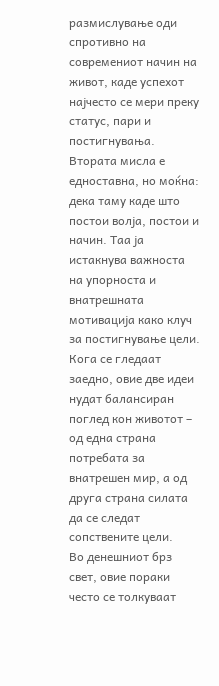размислување оди спротивно на современиот начин на живот, каде успехот најчесто се мери преку статус, пари и постигнувања.
Втората мисла е едноставна, но моќна: дека таму каде што постои волја, постои и начин. Таа ја истакнува важноста на упорноста и внатрешната мотивација како клуч за постигнување цели.
Кога се гледаат заедно, овие две идеи нудат балансиран поглед кон животот – од една страна потребата за внатрешен мир, а од друга страна силата да се следат сопствените цели.
Во денешниот брз свет, овие пораки често се толкуваат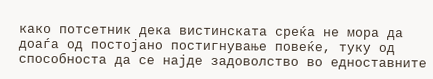како потсетник дека вистинската среќа не мора да доаѓа од постојано постигнување повеќе, туку од способноста да се најде задоволство во едноставните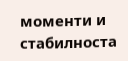моменти и стабилноста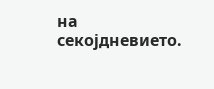на секојдневието.